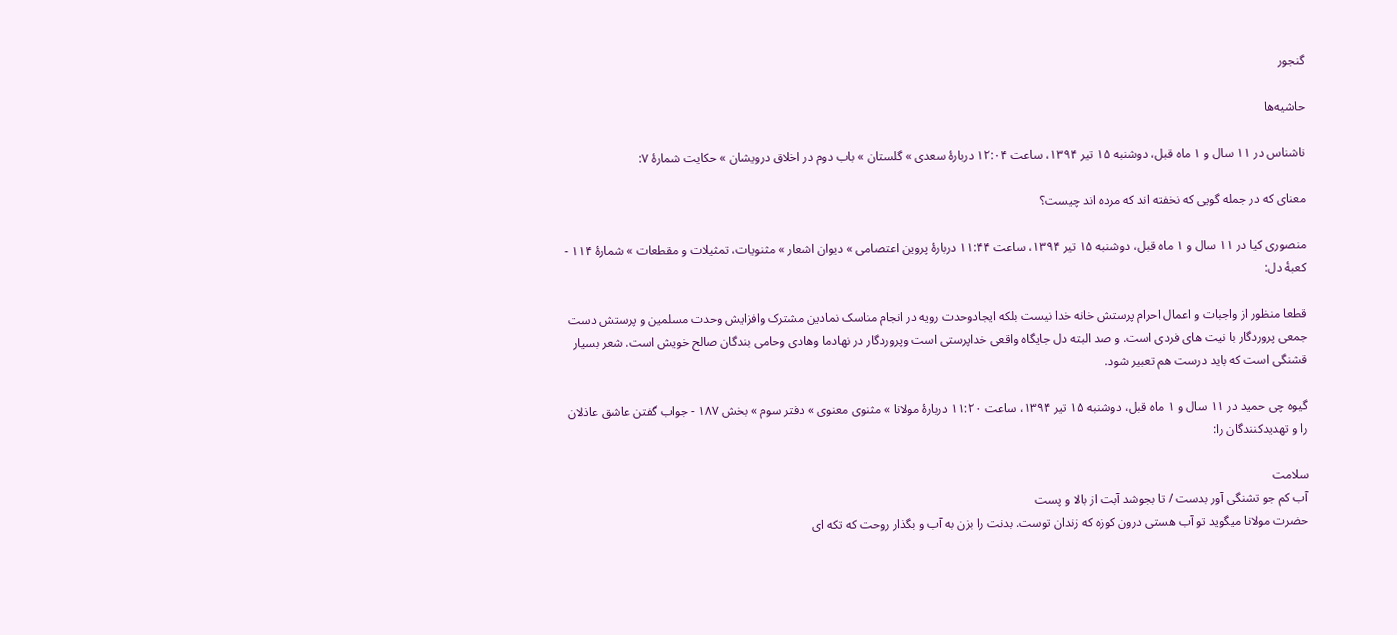گنجور

حاشیه‌ها

ناشناس در ۱۱ سال و ۱ ماه قبل، دوشنبه ۱۵ تیر ۱۳۹۴، ساعت ۱۲:۰۴ دربارهٔ سعدی » گلستان » باب دوم در اخلاق درویشان » حکایت شمارهٔ ۷:

معنای که در جمله گویی که نخفته اند که مرده اند چیست؟

منصوری کیا در ۱۱ سال و ۱ ماه قبل، دوشنبه ۱۵ تیر ۱۳۹۴، ساعت ۱۱:۴۴ دربارهٔ پروین اعتصامی » دیوان اشعار » مثنویات، تمثیلات و مقطعات » شمارهٔ ۱۱۴ - کعبهٔ دل:

قطعا منظور از واجبات و اعمال احرام پرستش خانه خدا نیست بلکه ایجادوحدت رویه در انجام مناسک نمادین مشترک وافزایش وحدت مسلمین و پرستش دست جمعی پروردگار با نیت های فردی است. و صد البته دل جایگاه واقعی خداپرستی است وپروردگار در نهادما وهادی وحامی بندگان صالح خویش است. شعر بسیار قشنگی است که باید درست هم تعبیر شود.

گیوه چی حمید در ۱۱ سال و ۱ ماه قبل، دوشنبه ۱۵ تیر ۱۳۹۴، ساعت ۱۱:۲۰ دربارهٔ مولانا » مثنوی معنوی » دفتر سوم » بخش ۱۸۷ - جواب گفتن عاشق عاذلان را و تهدید‌کنندگان را:

سلامت
آب کم جو تشنگی آور بدست / تا بجوشد آبت از بالا و پست
حضرت مولانا میگوید تو آب هستی درون کوزه که زندان توست. بدنت را بزن به آب و بگذار روحت که تکه ای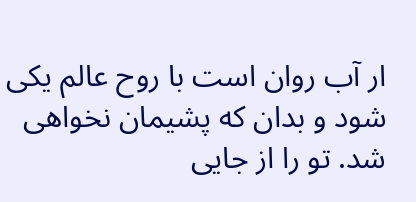ار آب روان است با روح عالم یکی شود و بدان که پشیمان نخواهی شد. تو را از جایی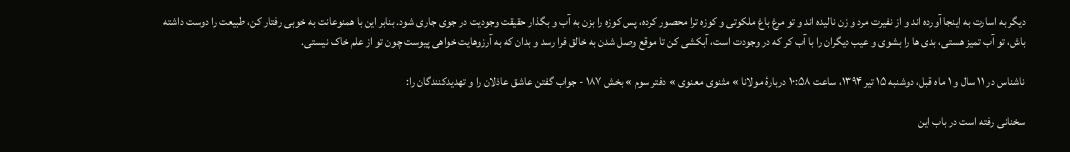دیگر به اسارت به اینجا آورده اند و از نفیرت مرد و زن نالیده اند و تو مرغ باغ ملکوتی و کوزه ترا محصور کرده، پس کوزه را بزن به آب و بگذار حقیقت وجودیت در جوی جاری شود. بنابر این با همنوعانت به خوبی رفتار کن، طبیعت را دوست داشته باش، تو آب تمیز هستی، بدی ها را بشوی و عیب دیگران را با آب کر که در وجودت است، آبکشی کن تا موقع وصل شدن به خالق فرا رسد و بدان که به آرزوهایت خواهی پیوست چون تو از علم خاک نیستی.

ناشناس در ۱۱ سال و ۱ ماه قبل، دوشنبه ۱۵ تیر ۱۳۹۴، ساعت ۱۰:۵۸ دربارهٔ مولانا » مثنوی معنوی » دفتر سوم » بخش ۱۸۷ - جواب گفتن عاشق عاذلان را و تهدید‌کنندگان را:

سخنانی رفته است در باب این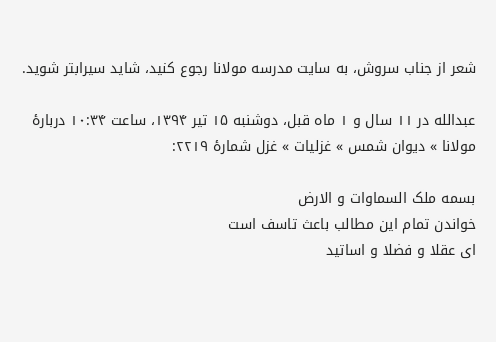شعر از جناب سروش، به سایت مدرسه مولانا رجوع کنید، شاید سیرابتر شوید.

عبدالله در ۱۱ سال و ۱ ماه قبل، دوشنبه ۱۵ تیر ۱۳۹۴، ساعت ۱۰:۳۴ دربارهٔ مولانا » دیوان شمس » غزلیات » غزل شمارهٔ ۲۲۱۹:

بسمه ملک السماوات و الارض
خواندن تمام این مطالب باعث تاسف است
ای عقلا و فضلا و اساتید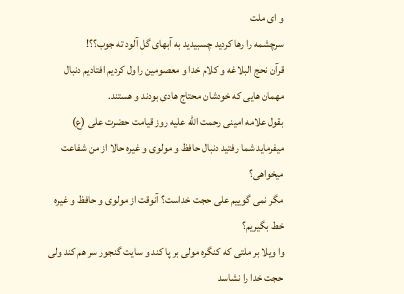و ای ملت
سرچشمه را رها کردید چسبیدید به آبهای گل آلود ته جوب؟؟!
قرآن نحج البلاغه و کلام خدا و معصومین را ول کردیم افتادیم دنبال مهمان هایی که خودشان محتاج هادی بودند و هستند.
بقول علامه امینی رحمت الله علیه روز قیامت حضرت علی (ع) میفرماید شما رفتید دنبال حافظ و مولوی و غیره حالا از من شفاعت میخواهی؟
مگر نمی گوییم علی حجت خداست؟ آنوقت از مولوی و حافظ و غیره خط بگیریم؟
وا ویلا بر ملتی که کنگره مولی بر پا کند و سایت گنجور سر هم کند ولی حجت خدا را نشاسد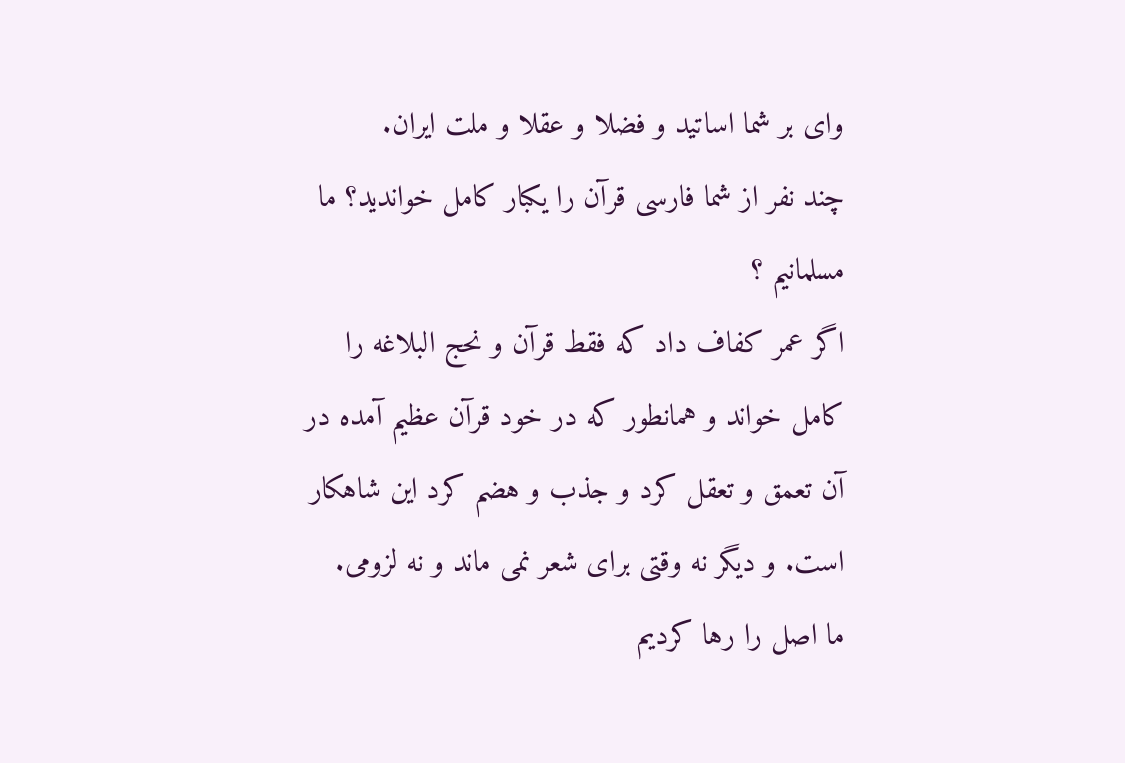وای بر شما اساتید و فضلا و عقلا و ملت ایران.
چند نفر از شما فارسی قرآن را یکبار کامل خواندید؟ ما مسلمانیم ؟
اگر عمر کفاف داد که فقط قرآن و نحج البلاغه را کامل خواند و همانطور که در خود قرآن عظیم آمده در آن تعمق و تعقل کرد و جذب و هضم کرد این شاهکار است. و دیگر نه وقتی برای شعر نمی ماند و نه لزومی.
ما اصل را رها کردیم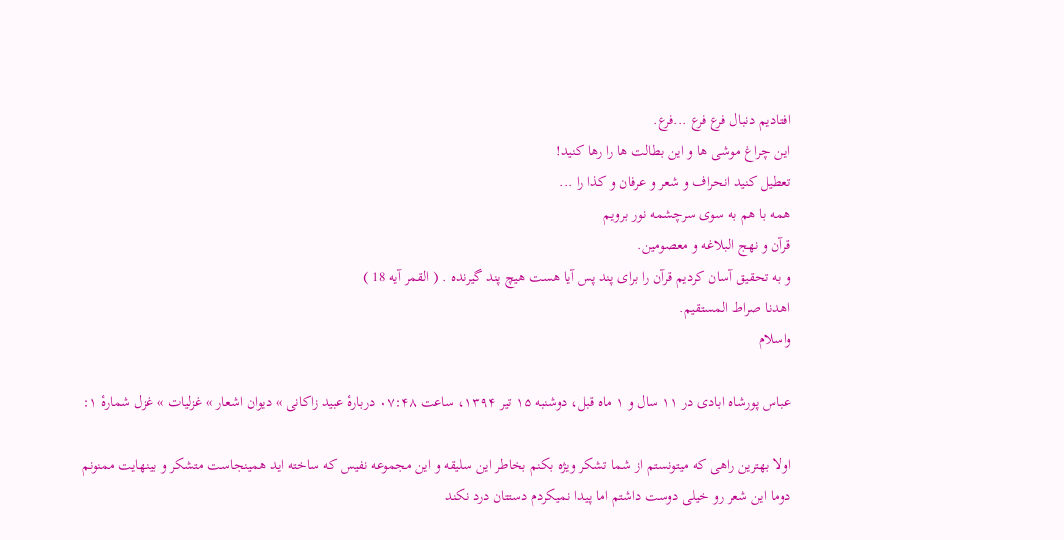افتادیم دنبال فرع فرع ...فرع.
این چراغ موشی ها و این بطالت ها را رها کنید!
تعطیل کنید انحراف و شعر و عرفان و کذا را ...
همه با هم به سوی سرچشمه نور برویم
قرآن و نهج البلاغه و معصومین.
و به تحقیق آسان کردیم قرآن را برای پند پس آیا هست هیچ پند گیرنده . ( القمر آیه 18 )
اهدنا صراط المستقیم.
واسلام

عباس پورشاه ابادی در ۱۱ سال و ۱ ماه قبل، دوشنبه ۱۵ تیر ۱۳۹۴، ساعت ۰۷:۴۸ دربارهٔ عبید زاکانی » دیوان اشعار » غزلیات » غزل شمارهٔ ۱:

اولا بهترین راهی که میتونستم از شما تشکر ویژه بکنم بخاطر این سلیقه و این مجموعه نفیس که ساخته اید همینجاست متشکر و بینهایت ممنونم
دوما این شعر رو خیلی دوست داشتم اما پیدا نمیکردم دستتان درد نکند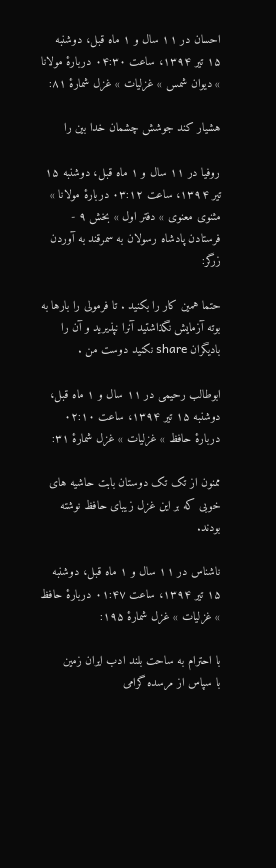احسان در ۱۱ سال و ۱ ماه قبل، دوشنبه ۱۵ تیر ۱۳۹۴، ساعت ۰۴:۳۰ دربارهٔ مولانا » دیوان شمس » غزلیات » غزل شمارهٔ ۸۱:

هشیار کند جوشش چشمان خدا بین را

روفیا در ۱۱ سال و ۱ ماه قبل، دوشنبه ۱۵ تیر ۱۳۹۴، ساعت ۰۳:۱۲ دربارهٔ مولانا » مثنوی معنوی » دفتر اول » بخش ۹ - فرستادن پادشاه رسولان به سمرقند به آوردن زرگر:

حتما همین کار را بکنید . تا فرمولی را بارها به بوته آزمایش نگذاشتید آنرا نپذیرید و آن را بادیگران share نکنید دوست من .

ابوطالب رحیمی در ۱۱ سال و ۱ ماه قبل، دوشنبه ۱۵ تیر ۱۳۹۴، ساعت ۰۲:۱۰ دربارهٔ حافظ » غزلیات » غزل شمارهٔ ۳۱:

ممنون از تک تک دوستان بابت حاشیه های خوبی که بر این غزل زیبای حافظ نوشته بودند.

ناشناس در ۱۱ سال و ۱ ماه قبل، دوشنبه ۱۵ تیر ۱۳۹۴، ساعت ۰۱:۴۷ دربارهٔ حافظ » غزلیات » غزل شمارهٔ ۱۹۵:

با احترام به ساحت بلند ادب ایران زمین
با سپاس از مرسده گرامی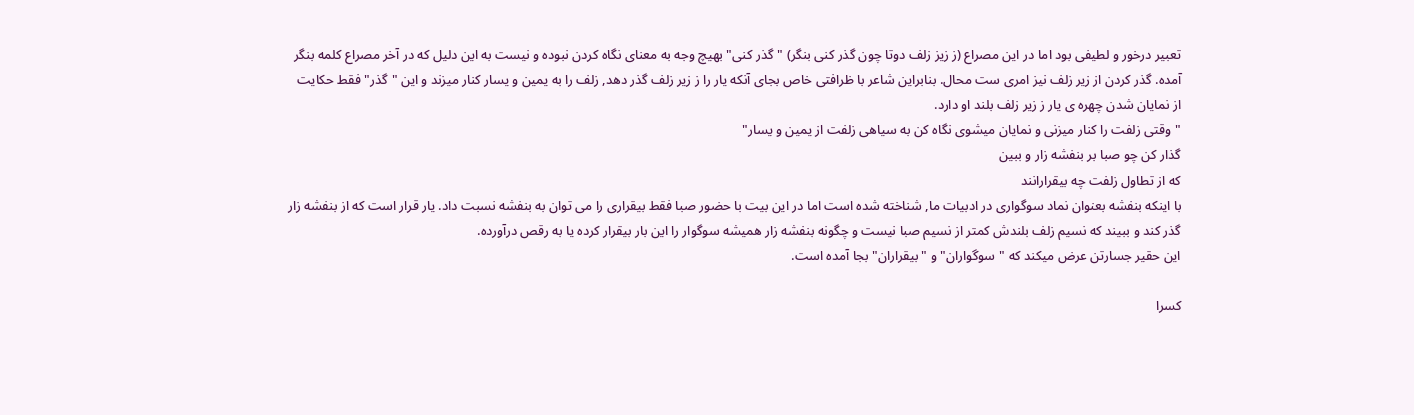تعبیر درخور و لطیفی بود اما در این مصراع (ز زیز زلف دوتا چون گذر کنی بنگر) "گذر کنی" بهیچ وجه به معنای نگاه کردن نبوده و نیست به این دلیل که در آخر مصراع کلمه بنگر آمده. گذر کردن از زیر زلف نیز امری ست محال. بنابراین شاعر با ظرافتی خاص بجای آنکه یار را ز زیر زلف گذر دهد, زلف را به یمین و یسار کنار میزند و این "گذر" فقط حکایت از نمایان شدن چهره ی یار ز زیر زلف بلند او دارد.
"وقتی زلفت را کنار میزنی و نمایان میشوی نگاه کن به سیاهی زلفت از یمین و یسار"
گذار کن چو صبا بر بنفشه زار و ببین
که از تطاول زلفت چه بیقرارانند
با اینکه بنفشه بعنوان نماد سوگواری در ادبیات ما, شناخته شده است اما در این بیت با حضور صبا فقط بیقراری را می توان به بنفشه نسبت داد. یار قرار است که از بنفشه زار گذر کند و ببیند که نسیم زلف بلندش کمتر از نسیم صبا نیست و چگونه بنفشه زار همیشه سوگوار را این بار بیقرار کرده یا به رقص درآورده.
این حقیر جسارتن عرض میکند که "سوگواران" و "بیقراران" بجا آمده است.

کسرا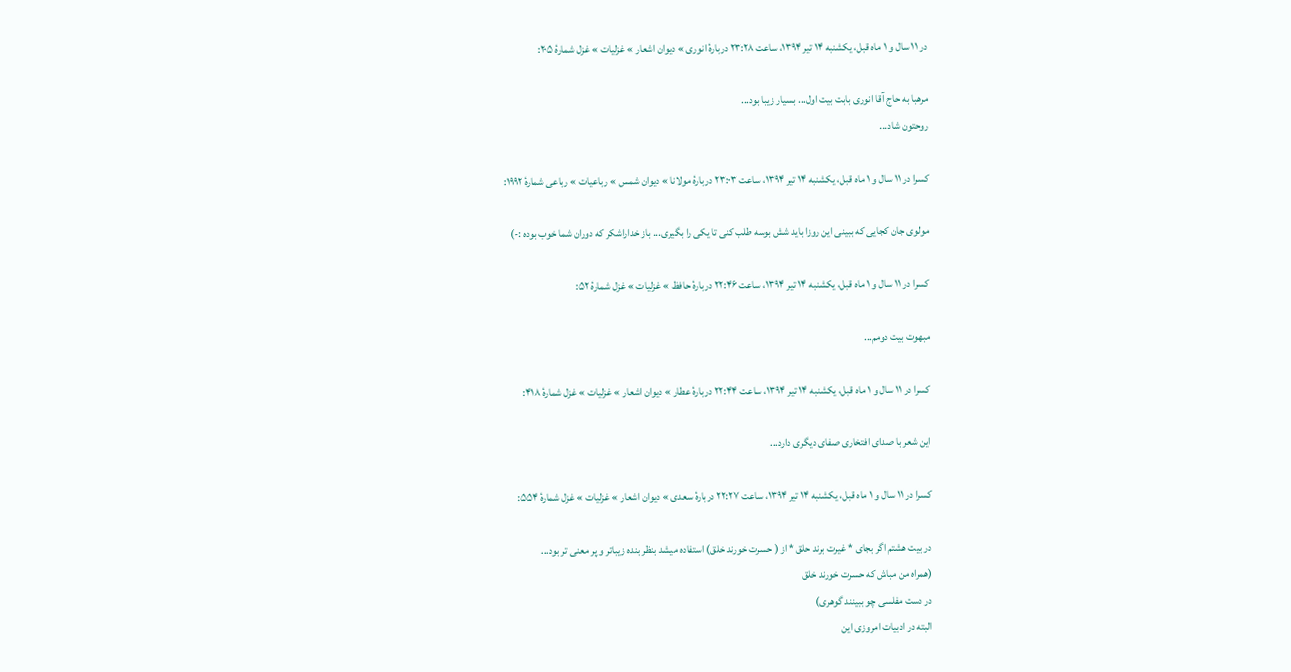در ۱۱ سال و ۱ ماه قبل، یکشنبه ۱۴ تیر ۱۳۹۴، ساعت ۲۳:۲۸ دربارهٔ انوری » دیوان اشعار » غزلیات » غزل شمارهٔ ۲۰۵:

مرهبا به حاج آقا انوری بابت بیت اول... بسیار زیبا بود...
روحتون شاد...

کسرا در ۱۱ سال و ۱ ماه قبل، یکشنبه ۱۴ تیر ۱۳۹۴، ساعت ۲۳:۰۳ دربارهٔ مولانا » دیوان شمس » رباعیات » رباعی شمارهٔ ۱۹۹۲:

مولوی جان کجایی که ببینی این روزا باید شش بوسه طلب کنی تا یکی را بگیری... باز خداراشکر که دوران شما خوب بوده :-)

کسرا در ۱۱ سال و ۱ ماه قبل، یکشنبه ۱۴ تیر ۱۳۹۴، ساعت ۲۲:۴۶ دربارهٔ حافظ » غزلیات » غزل شمارهٔ ۵۲:

مبهوت بیت دومم...

کسرا در ۱۱ سال و ۱ ماه قبل، یکشنبه ۱۴ تیر ۱۳۹۴، ساعت ۲۲:۴۴ دربارهٔ عطار » دیوان اشعار » غزلیات » غزل شمارهٔ ۴۱۸:

این شعر با صدای افتخاری صفای دیگری دارد...

کسرا در ۱۱ سال و ۱ ماه قبل، یکشنبه ۱۴ تیر ۱۳۹۴، ساعت ۲۲:۲۷ دربارهٔ سعدی » دیوان اشعار » غزلیات » غزل شمارهٔ ۵۵۴:

در بیت هشتم اگر بجای * غیرت برند حلق * از ( حسرت خورند خلق) استفاده میشد بنظر بنده زیباتر و پر معنی تر بود...
(همراه من مباش که حسرت خورند خلق
در دست مفلسی چو ببینند گوهری)
البته در ادبیات امروزی این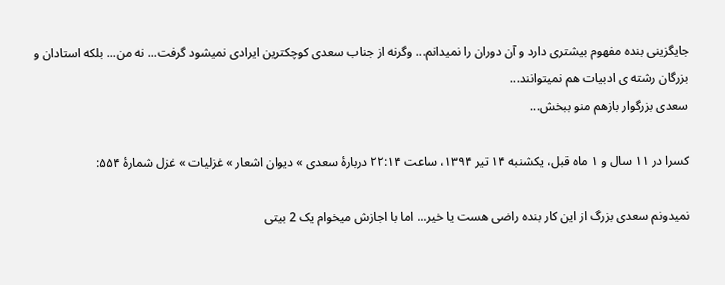جایگزینی بنده مفهوم بیشتری دارد و آن دوران را نمیدانم... وگرنه از جناب سعدی کوچکترین ایرادی نمیشود گرفت... نه من... بلکه استادان و بزرگان رشته ی ادبیات هم نمیتوانند...
سعدی بزرگوار بازهم منو ببخش...

کسرا در ۱۱ سال و ۱ ماه قبل، یکشنبه ۱۴ تیر ۱۳۹۴، ساعت ۲۲:۱۴ دربارهٔ سعدی » دیوان اشعار » غزلیات » غزل شمارهٔ ۵۵۴:

نمیدونم سعدی بزرگ از این کار بنده راضی هست یا خیر... اما با اجازش میخوام یک 2 بیتی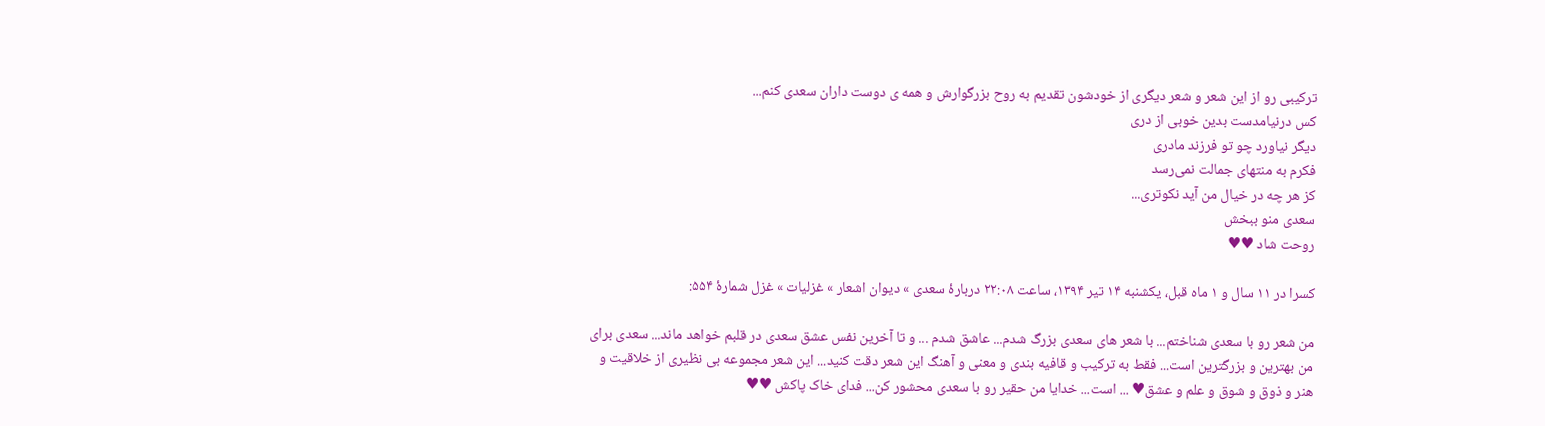ترکیبی رو از این شعر و شعر دیگری از خودشون تقدیم به روح بزرگوارش و همه ی دوست داران سعدی کنم...
کس درنیامدست بدین خوبی از دری
دیگر نیاورد چو تو فرزند مادری
فکرم به منتهای جمالت نمی‌رسد
کز هر چه در خیال من آید نکوتری...
سعدی منو ببخش
روحت شاد ♥♥

کسرا در ۱۱ سال و ۱ ماه قبل، یکشنبه ۱۴ تیر ۱۳۹۴، ساعت ۲۲:۰۸ دربارهٔ سعدی » دیوان اشعار » غزلیات » غزل شمارهٔ ۵۵۴:

من شعر رو با سعدی شناختم... با شعر های سعدی بزرگ شدم... عاشق شدم ... و تا آخرین نفس عشق سعدی در قلبم خواهد ماند... سعدی برای من بهترین و بزرگترین است... فقط به ترکیب و قافیه بندی و معنی و آهنگ این شعر دقت کنید... این شعر مجموعه بی نظیری از خلاقیت و هنر و ذوق و شوق و علم و عشق♥ ... است... خدایا من حقیر رو با سعدی محشور کن... فدای خاک پاکش ♥♥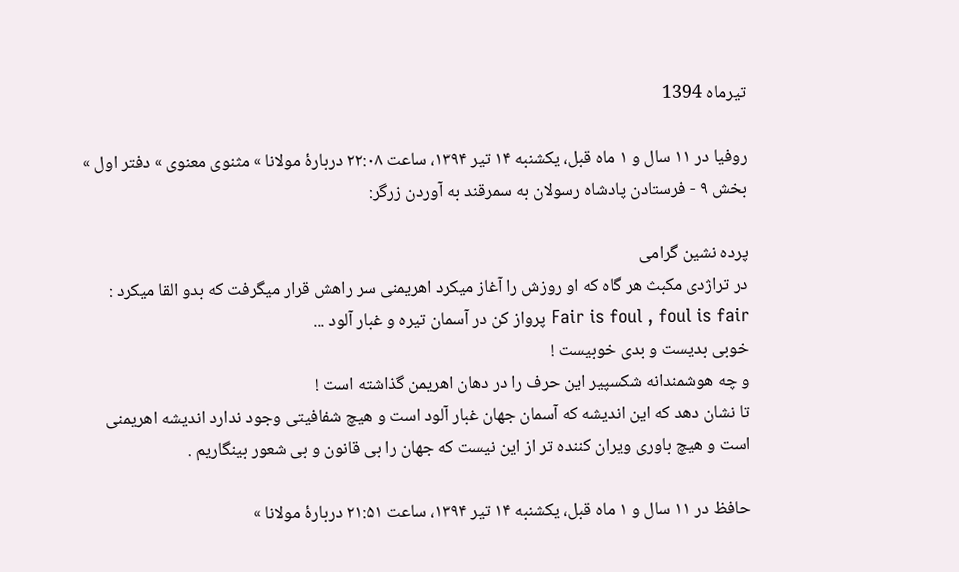تیرماه 1394

روفیا در ۱۱ سال و ۱ ماه قبل، یکشنبه ۱۴ تیر ۱۳۹۴، ساعت ۲۲:۰۸ دربارهٔ مولانا » مثنوی معنوی » دفتر اول » بخش ۹ - فرستادن پادشاه رسولان به سمرقند به آوردن زرگر:

پرده نشین گرامی
در تراژدی مکبث هر گاه که او روزش را آغاز میکرد اهریمنی سر راهش قرار میگرفت که بدو القا میکرد :
Fair is foul , foul is fair پرواز کن در آسمان تیره و غبار آلود ...
خوبی بدیست و بدی خوبیست !
و چه هوشمندانه شکسپیر این حرف را در دهان اهریمن گذاشته است !
تا نشان دهد که این اندیشه که آسمان جهان غبار آلود است و هیچ شفافیتی وجود ندارد اندیشه اهریمنی است و هیچ باوری ویران کننده تر از این نیست که جهان را بی قانون و بی شعور بینگاریم .

حافظ در ۱۱ سال و ۱ ماه قبل، یکشنبه ۱۴ تیر ۱۳۹۴، ساعت ۲۱:۵۱ دربارهٔ مولانا »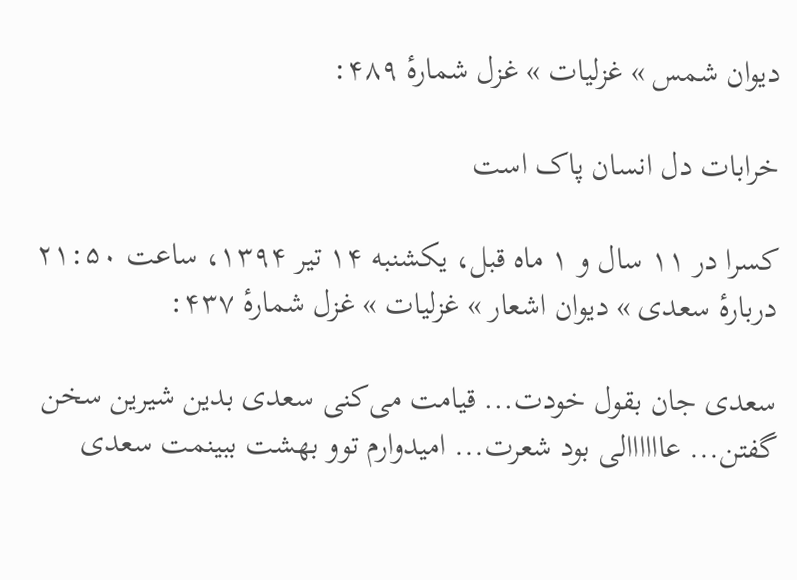دیوان شمس » غزلیات » غزل شمارهٔ ۴۸۹:

خرابات دل انسان پاک است

کسرا در ۱۱ سال و ۱ ماه قبل، یکشنبه ۱۴ تیر ۱۳۹۴، ساعت ۲۱:۵۰ دربارهٔ سعدی » دیوان اشعار » غزلیات » غزل شمارهٔ ۴۳۷:

سعدی جان بقول خودت... قیامت می‌کنی سعدی بدین شیرین سخن گفتن... عاااااالی بود شعرت... امیدوارم توو بهشت ببینمت سعدی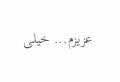عزیزم... خیلی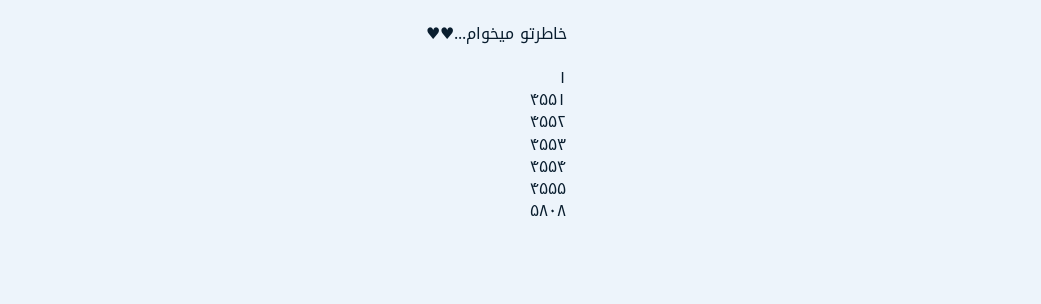خاطرتو میخوام...♥♥

۱
۴۵۵۱
۴۵۵۲
۴۵۵۳
۴۵۵۴
۴۵۵۵
۵۸۰۸